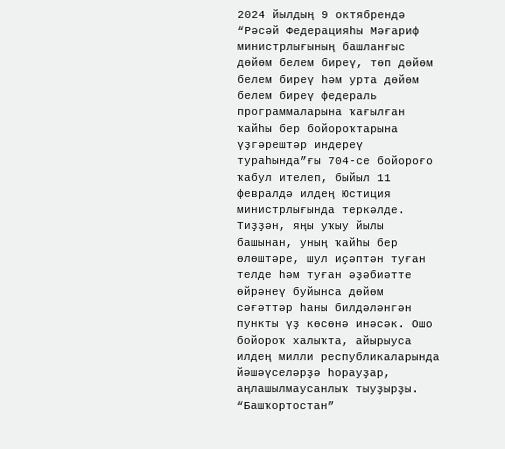2024 йылдың 9 октябрендә “Рәсәй Федерацияһы Мәғариф министрлығының башланғыс дөйөм белем биреү, төп дөйөм белем биреү һәм урта дөйөм белем биреү федераль программаларына ҡағылған ҡайһы бер бойороҡтарына үҙгәрештәр индереү тураһында”ғы 704-се бойороғо ҡабул ителеп, быйыл 11 февралдә илдең Юстиция министрлығында теркәлде. Тиҙҙән, яңы уҡыу йылы башынан, уның ҡайһы бер өлөштәре, шул иҫәптән туған телде һәм туған әҙәбиәтте өйрәнеү буйынса дөйөм сәғәттәр һаны билдәләнгән пункты үҙ көсөнә инәсәк. Ошо бойороҡ халыҡта, айырыуса илдең милли республикаларында йәшәүселәрҙә һорауҙар, аңлашылмаусанлыҡ тыуҙырҙы. “Башҡортостан”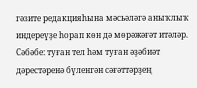гәзите редакцияһына мәсьәләгә аныҡлыҡ индереүҙе һорап көн дә мөрәжәғәт итәләр. Сәбәбе: туған тел һәм туған әҙәбиәт дәрестәренә бүленгән сәғәттәрҙең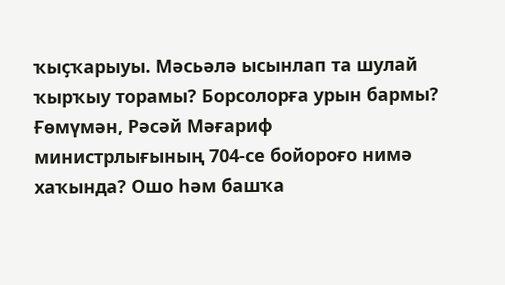ҡыҫҡарыуы. Мәсьәлә ысынлап та шулай ҡырҡыу торамы? Борсолорға урын бармы? Ғөмүмән, Рәсәй Мәғариф министрлығының 704-се бойороғо нимә хаҡында? Ошо һәм башҡа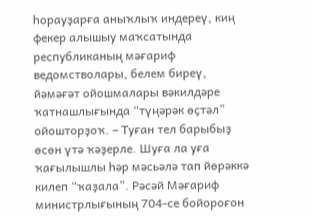һорауҙарға аныҡлыҡ индереү, киң фекер алышыу маҡсатында республиканың мәғариф ведомстволары, белем биреү, йәмәғәт ойошмалары вәкилдәре ҡатнашлығында “түңәрәк өҫтәл” ойошторҙоҡ. – Туған тел барыбыҙ өсөн үтә ҡәҙерле. Шуға ла уға ҡағылышлы һәр мәсьәлә тап йөрәккә килеп “ҡаҙала”. Рәсәй Мәғариф министрлығының 704-се бойороғон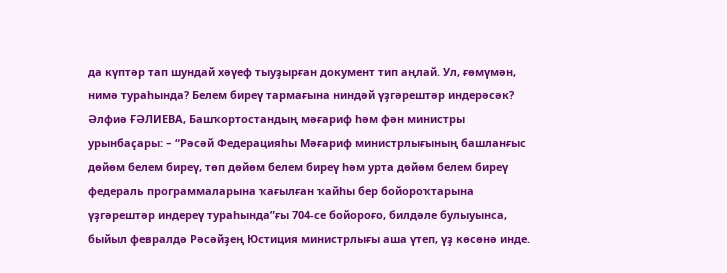да күптәр тап шундай хәүеф тыуҙырған документ тип аңлай. Ул, ғөмүмән, нимә тураһында? Белем биреү тармағына ниндәй үҙгәрештәр индерәсәк? Әлфиә ҒӘЛИЕВА, Башҡортостандың мәғариф һәм фән министры урынбаҫары: – “Рәсәй Федерацияһы Мәғариф министрлығының башланғыс дөйөм белем биреү, төп дөйөм белем биреү һәм урта дөйөм белем биреү федераль программаларына ҡағылған ҡайһы бер бойороҡтарына үҙгәрештәр индереү тураһында”ғы 704-се бойороғо, билдәле булыуынса, быйыл февралдә Рәсәйҙең Юстиция министрлығы аша үтеп, үҙ көсөнә инде.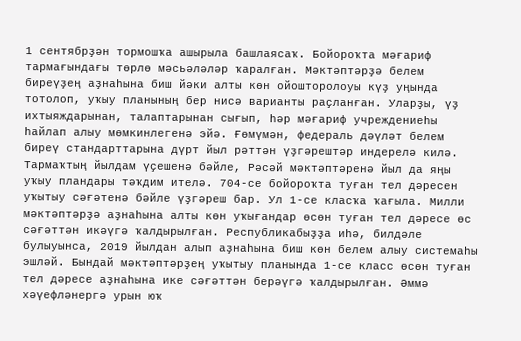1 сентябрҙән тормошҡа ашырыла башлаясаҡ. Бойороҡта мәғариф тармағындағы төрлө мәсьәләләр ҡаралған. Мәктәптәрҙә белем биреүҙең аҙнаһына биш йәки алты көн ойошторолоуы күҙ уңында тотолоп, уҡыу планының бер нисә варианты раҫланған. Уларҙы, үҙ ихтыяждарынан, талаптарынан сығып, һәр мәғариф учреждениеһы һайлап алыу мөмкинлегенә эйә. Ғөмүмән, федераль дәүләт белем биреү стандарттарына дүрт йыл рәттән үҙгәрештәр индерелә килә. Тармаҡтың йылдам үҫешенә бәйле, Рәсәй мәктәптәренә йыл да яңы уҡыу пландары тәҡдим ителә. 704-се бойороҡта туған тел дәресен уҡытыу сәғәтенә бәйле үҙгәреш бар. Ул 1-се класҡа ҡағыла. Милли мәктәптәрҙә аҙнаһына алты көн уҡығандар өсөн туған тел дәресе өс сәғәттән икәүгә ҡалдырылған. Республикабыҙҙа иһә, билдәле булыуынса, 2019 йылдан алып аҙнаһына биш көн белем алыу системаһы эшләй. Бындай мәктәптәрҙең уҡытыу планында 1-се класс өсөн туған тел дәресе аҙнаһына ике сәғәттән берәүгә ҡалдырылған. Әммә хәүефләнергә урын юҡ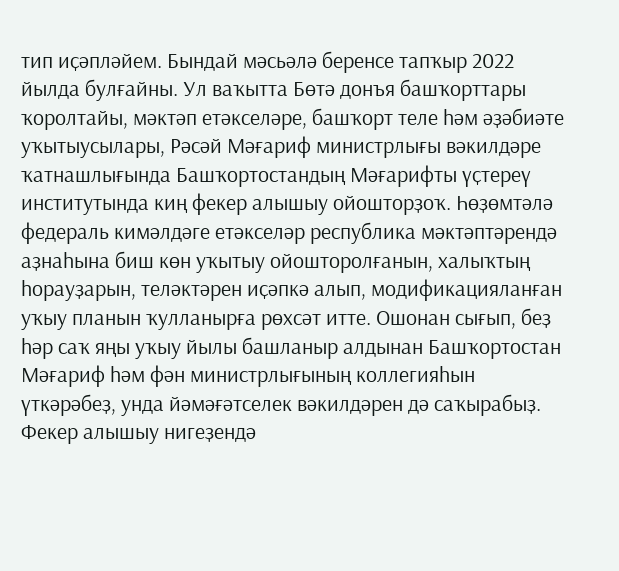тип иҫәпләйем. Бындай мәсьәлә беренсе тапҡыр 2022 йылда булғайны. Ул ваҡытта Бөтә донъя башҡорттары ҡоролтайы, мәктәп етәкселәре, башҡорт теле һәм әҙәбиәте уҡытыусылары, Рәсәй Мәғариф министрлығы вәкилдәре ҡатнашлығында Башҡортостандың Мәғарифты үҫтереү институтында киң фекер алышыу ойошторҙоҡ. Һөҙөмтәлә федераль кимәлдәге етәкселәр республика мәктәптәрендә аҙнаһына биш көн уҡытыу ойошторолғанын, халыҡтың һорауҙарын, теләктәрен иҫәпкә алып, модификацияланған уҡыу планын ҡулланырға рөхсәт итте. Ошонан сығып, беҙ һәр саҡ яңы уҡыу йылы башланыр алдынан Башҡортостан Мәғариф һәм фән министрлығының коллегияһын үткәрәбеҙ, унда йәмәғәтселек вәкилдәрен дә саҡырабыҙ. Фекер алышыу нигеҙендә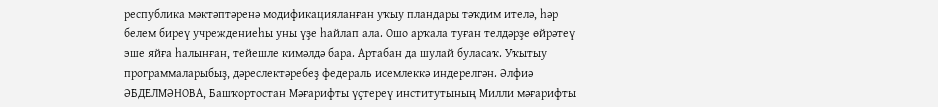республика мәктәптәренә модификацияланған уҡыу пландары тәҡдим ителә, һәр белем биреү учреждениеһы уны үҙе һайлап ала. Ошо арҡала туған телдәрҙе өйрәтеү эше яйға һалынған, тейешле кимәлдә бара. Артабан да шулай буласаҡ. Уҡытыу программаларыбыҙ, дәреслектәребеҙ федераль исемлеккә индерелгән. Әлфиә ӘБДЕЛМӘНОВА, Башҡортостан Мәғарифты үҫтереү институтының Милли мәғарифты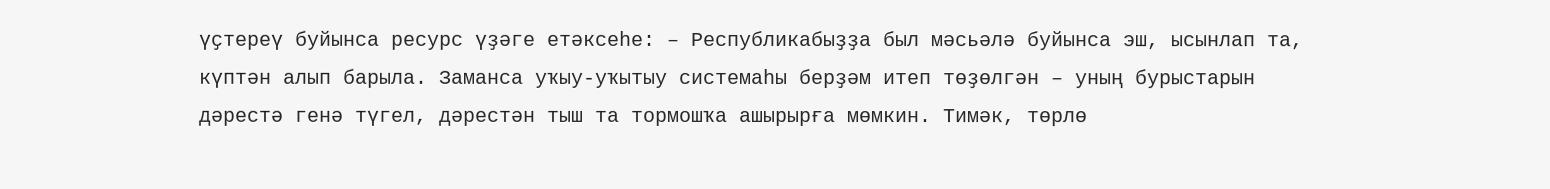үҫтереү буйынса ресурс үҙәге етәксеһе: – Республикабыҙҙа был мәсьәлә буйынса эш, ысынлап та, күптән алып барыла. Заманса уҡыу-уҡытыу системаһы берҙәм итеп төҙөлгән – уның бурыстарын дәрестә генә түгел, дәрестән тыш та тормошҡа ашырырға мөмкин. Тимәк, төрлө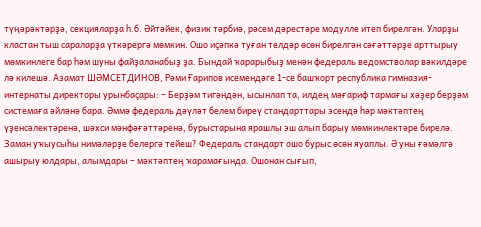түңәрәктәрҙә, секцияларҙа һ.б. Әйтәйек, физик тәрбиә, рәсем дәрестәре модулле итеп бирелгән. Уларҙы кластан тыш сараларҙа үткәрергә мөмкин. Ошо иҫәпкә туған телдәр өсөн бирелгән сәғәттәрҙе арттырыу мөмкинлеге бар һәм шуны файҙаланабыҙ ҙа. Бындай ҡарарыбыҙ менән федераль ведомстволар вәкилдәре лә килешә. Азамат ШӘМСЕТДИНОВ, Рәми Ғарипов исемендәге 1-се башҡорт республика гимназия-интернаты директоры урынбаҫары: – Берҙәм тигәндән, ысынлап та, илдең мәғариф тармағы хәҙер берҙәм системаға әйләнә бара. Әммә федераль дәүләт белем биреү стандарттары эсендә һәр мәктәптең үҙенсәлектәренә, шәхси мәнфәғәттәренә, бурыстарына ярашлы эш алып барыу мөмкинлектәре бирелә. Заман уҡыусыһы нимәләрҙе белергә тейеш? Федераль стандарт ошо бурыс өсөн яуаплы. Ә уны ғәмәлгә ашырыу юлдары, алымдары – мәктәптең ҡарамағында. Ошонан сығып,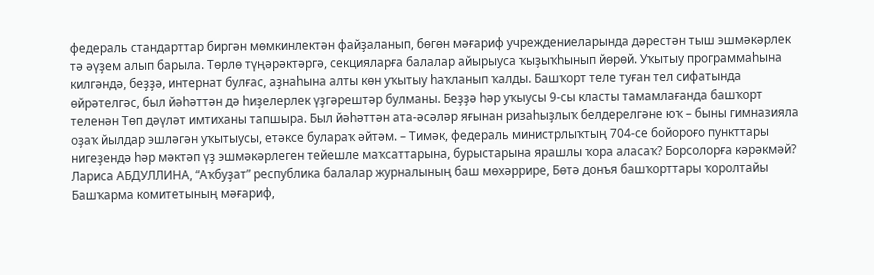федераль стандарттар биргән мөмкинлектән файҙаланып, бөгөн мәғариф учреждениеларында дәрестән тыш эшмәкәрлек тә әүҙем алып барыла. Төрлө түңәрәктәргә, секцияларға балалар айырыуса ҡыҙыҡһынып йөрөй. Уҡытыу программаһына килгәндә, беҙҙә, интернат булғас, аҙнаһына алты көн уҡытыу һаҡланып ҡалды. Башҡорт теле туған тел сифатында өйрәтелгәс, был йәһәттән дә һиҙелерлек үҙгәрештәр булманы. Беҙҙә һәр уҡыусы 9-сы класты тамамлағанда башҡорт теленән Төп дәүләт имтиханы тапшыра. Был йәһәттән ата-әсәләр яғынан ризаһыҙлыҡ белдерелгәне юҡ – быны гимназияла оҙаҡ йылдар эшләгән уҡытыусы, етәксе булараҡ әйтәм. – Тимәк, федераль министрлыҡтың 704-се бойороғо пункттары нигеҙендә һәр мәктәп үҙ эшмәкәрлеген тейешле маҡсаттарына, бурыстарына ярашлы ҡора аласаҡ? Борсолорға кәрәкмәй? Лариса АБДУЛЛИНА, “Аҡбуҙат” республика балалар журналының баш мөхәррире, Бөтә донъя башҡорттары ҡоролтайы Башҡарма комитетының мәғариф,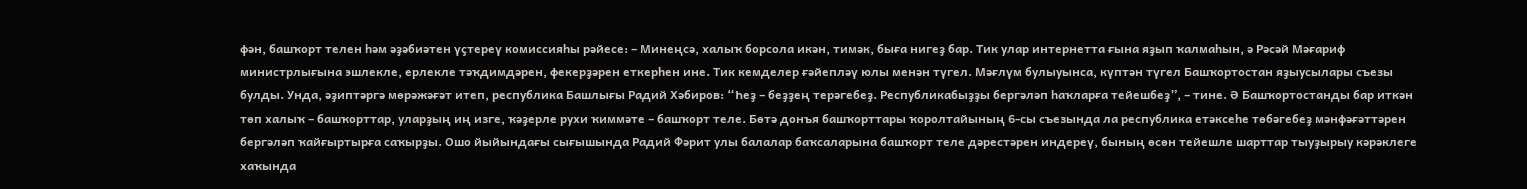фән, башҡорт телен һәм әҙәбиәтен үҫтереү комиссияһы рәйесе: – Минеңсә, халыҡ борсола икән, тимәк, быға нигеҙ бар. Тик улар интернетта ғына яҙып ҡалмаһын, ә Рәсәй Мәғариф министрлығына эшлекле, ерлекле тәҡдимдәрен, фекерҙәрен еткерһен ине. Тик кемделер ғәйепләү юлы менән түгел. Мәғлүм булыуынса, күптән түгел Башҡортостан яҙыусылары съезы булды. Унда, әҙиптәргә мөрәжәғәт итеп, республика Башлығы Радий Хәбиров: “Һеҙ – беҙҙең терәгебеҙ. Республикабыҙҙы бергәләп һаҡларға тейешбеҙ”, – тине. Ә Башҡортостанды бар иткән төп халыҡ – башҡорттар, уларҙың иң изге, ҡәҙерле рухи ҡиммәте – башҡорт теле. Бөтә донъя башҡорттары ҡоролтайының 6-сы съезында ла республика етәксеһе төбәгебеҙ мәнфәғәттәрен бергәләп ҡайғыртырға саҡырҙы. Ошо йыйындағы сығышында Радий Фәрит улы балалар баҡсаларына башҡорт теле дәрестәрен индереү, бының өсөн тейешле шарттар тыуҙырыу кәрәклеге хаҡында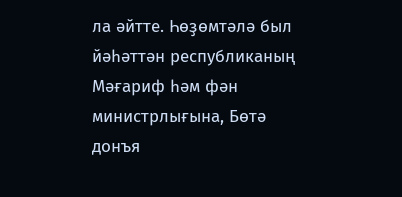ла әйтте. Һөҙөмтәлә был йәһәттән республиканың Мәғариф һәм фән министрлығына, Бөтә донъя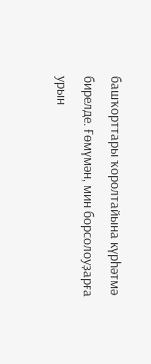башҡорттары ҡоролтайына күрһәтмә бирелде. Ғөмүмән, мин борсолоуҙарға урын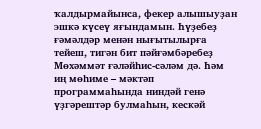ҡалдырмайынса, фекер алышыуҙан эшкә күсеү яғындамын. Һүҙебеҙ ғәмәлдәр менән нығытылырға тейеш, тигән бит пәйғәмбәребеҙ Мөхәммәт ғәләйһис-сәләм дә. Һәм иң мөһиме – мәктәп программаһында ниндәй генә үҙгәрештәр булмаһын, кескәй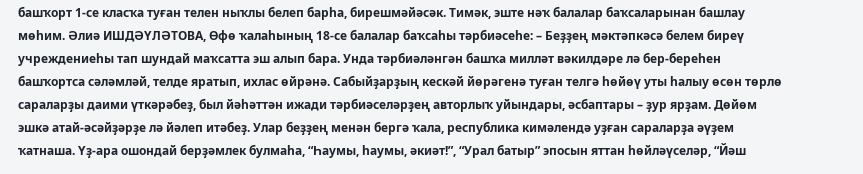башҡорт 1-се класҡа туған телен ныҡлы белеп барһа, бирешмәйәсәк. Тимәк, эште нәҡ балалар баҡсаларынан башлау мөһим. Әлиә ИШДӘҮЛӘТОВА, Өфө ҡалаһының 18-се балалар баҡсаһы тәрбиәсеһе: – Беҙҙең мәктәпкәсә белем биреү учреждениеһы тап шундай маҡсатта эш алып бара. Унда тәрбиәләнгән башҡа милләт вәкилдәре лә бер-береһен башҡортса сәләмләй, телде яратып, ихлас өйрәнә. Сабыйҙарҙың кескәй йөрәгенә туған телгә һөйөү уты һалыу өсөн төрлө сараларҙы даими үткәрәбеҙ, был йәһәттән ижади тәрбиәселәрҙең авторлыҡ уйындары, әсбаптары – ҙур ярҙам. Дөйөм эшкә атай-әсәйҙәрҙе лә йәлеп итәбеҙ. Улар беҙҙең менән бергә ҡала, республика кимәлендә уҙған сараларҙа әүҙем ҡатнаша. Үҙ-ара ошондай берҙәмлек булмаһа, “Һаумы, һаумы, әкиәт!”, “Урал батыр” эпосын яттан һөйләүселәр, “Йәш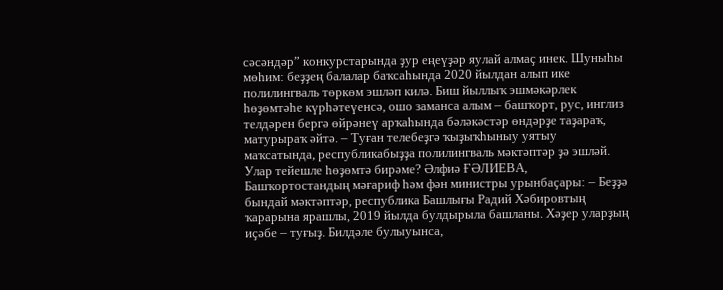сәсәндәр” конкурстарында ҙур еңеүҙәр яулай алмаҫ инек. Шуныһы мөһим: беҙҙең балалар баҡсаһында 2020 йылдан алып ике полилингваль төркөм эшләп килә. Биш йыллыҡ эшмәкәрлек һөҙөмтәһе күрһәтеүенсә, ошо заманса алым – башҡорт, рус, инглиз телдәрен бергә өйрәнеү арҡаһында бәләкәстәр өндәрҙе таҙараҡ, матурыраҡ әйтә. – Туған телебеҙгә ҡыҙыҡһыныу уятыу маҡсатында, республикабыҙҙа полилингваль мәктәптәр ҙә эшләй. Улар тейешле һөҙөмтә бирәме? Әлфиә ҒӘЛИЕВА, Башҡортостандың мәғариф һәм фән министры урынбаҫары: – Беҙҙә бындай мәктәптәр, республика Башлығы Радий Хәбировтың ҡарарына ярашлы, 2019 йылда булдырыла башланы. Хәҙер уларҙың иҫәбе – туғыҙ. Билдәле булыуынса,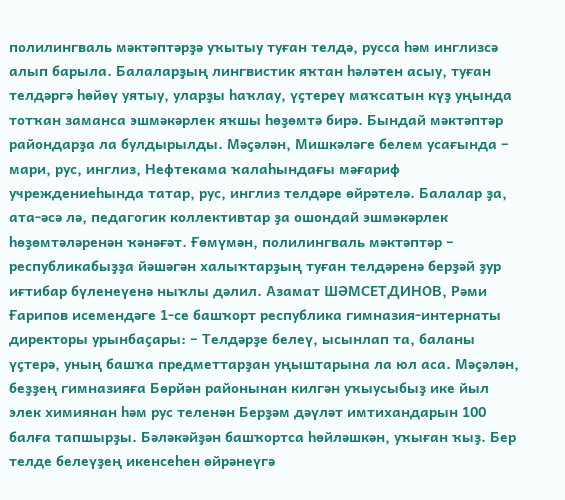полилингваль мәктәптәрҙә уҡытыу туған телдә, русса һәм инглизсә алып барыла. Балаларҙың лингвистик яҡтан һәләтен асыу, туған телдәргә һөйөү уятыу, уларҙы һаҡлау, үҫтереү маҡсатын күҙ уңында тотҡан заманса эшмәкәрлек яҡшы һөҙөмтә бирә. Бындай мәктәптәр райондарҙа ла булдырылды. Мәҫәлән, Мишкәләге белем усағында – мари, рус, инглиз, Нефтекама ҡалаһындағы мәғариф учреждениеһында татар, рус, инглиз телдәре өйрәтелә. Балалар ҙа, ата-әсә лә, педагогик коллективтар ҙа ошондай эшмәкәрлек һөҙөмтәләренән ҡәнәғәт. Ғөмүмән, полилингваль мәктәптәр – республикабыҙҙа йәшәгән халыҡтарҙың туған телдәренә берҙәй ҙур иғтибар бүленеүенә ныҡлы дәлил. Азамат ШӘМСЕТДИНОВ, Рәми Ғарипов исемендәге 1-се башҡорт республика гимназия-интернаты директоры урынбаҫары: – Телдәрҙе белеү, ысынлап та, баланы үҫтерә, уның башҡа предметтарҙан уңыштарына ла юл аса. Мәҫәлән, беҙҙең гимназияға Бөрйән районынан килгән уҡыусыбыҙ ике йыл элек химиянан һәм рус теленән Берҙәм дәүләт имтихандарын 100 балға тапшырҙы. Бәләкәйҙән башҡортса һөйләшкән, уҡыған ҡыҙ. Бер телде белеүҙең икенсеһен өйрәнеүгә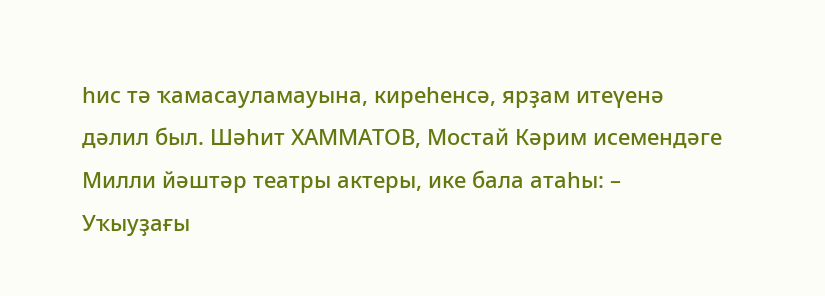һис тә ҡамасауламауына, киреһенсә, ярҙам итеүенә дәлил был. Шәһит ХАММАТОВ, Мостай Кәрим исемендәге Милли йәштәр театры актеры, ике бала атаһы: – Уҡыуҙағы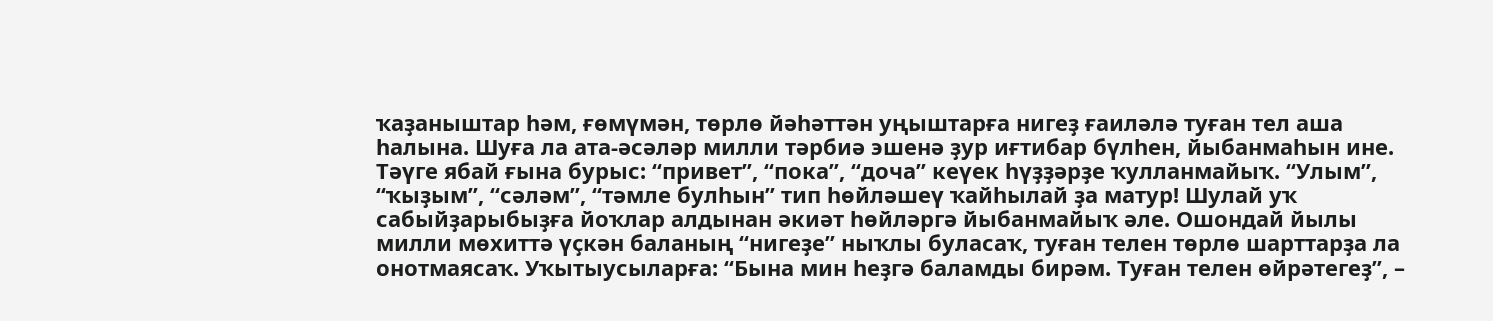ҡаҙаныштар һәм, ғөмүмән, төрлө йәһәттән уңыштарға нигеҙ ғаиләлә туған тел аша һалына. Шуға ла ата-әсәләр милли тәрбиә эшенә ҙур иғтибар бүлһен, йыбанмаһын ине. Тәүге ябай ғына бурыс: “привет”, “пока”, “доча” кеүек һүҙҙәрҙе ҡулланмайыҡ. “Улым”, “ҡыҙым”, “сәләм”, “тәмле булһын” тип һөйләшеү ҡайһылай ҙа матур! Шулай уҡ сабыйҙарыбыҙға йоҡлар алдынан әкиәт һөйләргә йыбанмайыҡ әле. Ошондай йылы милли мөхиттә үҫкән баланың “нигеҙе” ныҡлы буласаҡ, туған телен төрлө шарттарҙа ла онотмаясаҡ. Уҡытыусыларға: “Бына мин һеҙгә баламды бирәм. Туған телен өйрәтегеҙ”, –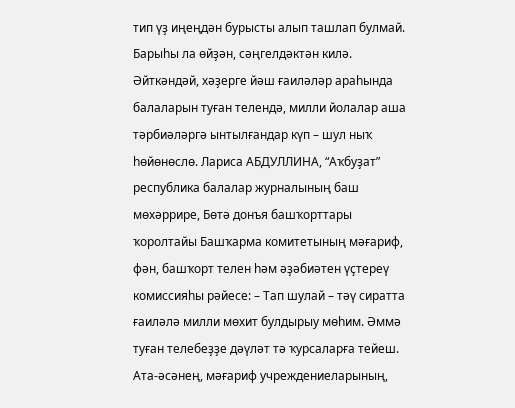тип үҙ иңеңдән бурысты алып ташлап булмай. Барыһы ла өйҙән, сәңгелдәктән килә. Әйткәндәй, хәҙерге йәш ғаиләләр араһында балаларын туған телендә, милли йолалар аша тәрбиәләргә ынтылғандар күп – шул ныҡ һөйөнөслө. Лариса АБДУЛЛИНА, “Аҡбуҙат” республика балалар журналының баш мөхәррире, Бөтә донъя башҡорттары ҡоролтайы Башҡарма комитетының мәғариф, фән, башҡорт телен һәм әҙәбиәтен үҫтереү комиссияһы рәйесе: – Тап шулай – тәү сиратта ғаиләлә милли мөхит булдырыу мөһим. Әммә туған телебеҙҙе дәүләт тә ҡурсаларға тейеш. Ата-әсәнең, мәғариф учреждениеларының,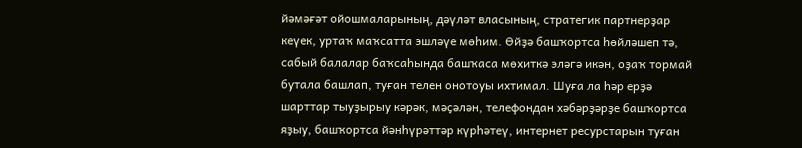йәмәғәт ойошмаларының, дәүләт власының, стратегик партнерҙар кеүек, уртаҡ маҡсатта эшләүе мөһим. Өйҙә башҡортса һөйләшеп тә, сабый балалар баҡсаһында башҡаса мөхиткә эләгә икән, оҙаҡ тормай бутала башлап, туған телен онотоуы ихтимал. Шуға ла һәр ерҙә шарттар тыуҙырыу кәрәк, мәҫәлән, телефондан хәбәрҙәрҙе башҡортса яҙыу, башҡортса йәнһүрәттәр күрһәтеү, интернет ресурстарын туған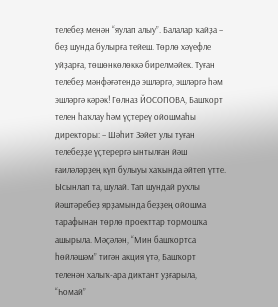телебеҙ менән “яулап алыу”. Балалар ҡайҙа – беҙ шунда булырға тейеш. Төрлө хәүефле уйҙарға, төшөнкөлөккә бирелмәйек. Туған телебеҙ мәнфәғәтендә эшләргә, эшләргә һәм эшләргә кәрәк! Гөлназ ЙОСОПОВА, Башҡорт телен һаҡлау һәм үҫтереү ойошмаһы директоры: – Шәһит Зәйет улы туған телебеҙҙе үҫтерергә ынтылған йәш ғаиләләрҙең күп булыуы хаҡында әйтеп үтте. Ысынлап та, шулай. Тап шундай рухлы йәштәребеҙ ярҙамында беҙҙең ойошма тарафынан төрлө проекттар тормошҡа ашырыла. Мәҫәлән, “Мин башҡортса һөйләшәм” тигән акция үтә, Башҡорт теленән халыҡ-ара диктант уҙғарыла, “Һомай”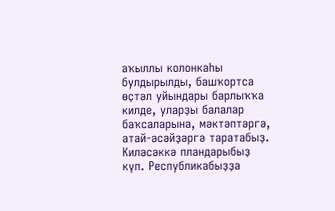аҡыллы колонкаһы булдырылды, башҡортса өҫтәл уйындары барлыҡҡа килде, уларҙы балалар баҡсаларына, мәктәптәргә, атай-әсәйҙәргә таратабыҙ. Киләсәккә пландарыбыҙ күп. Республикабыҙҙа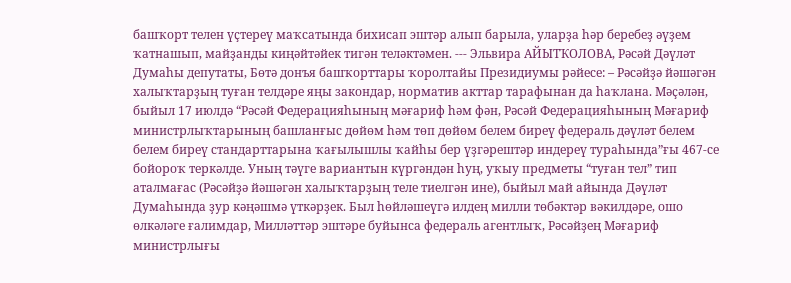башҡорт телен үҫтереү маҡсатында бихисап эштәр алып барыла, уларҙа һәр беребеҙ әүҙем ҡатнашып, майҙанды киңәйтәйек тигән теләктәмен. --- Эльвира АЙЫТҠОЛОВА, Рәсәй Дәүләт Думаһы депутаты, Бөтә донъя башҡорттары ҡоролтайы Президиумы рәйесе: – Рәсәйҙә йәшәгән халыҡтарҙың туған телдәре яңы закондар, норматив акттар тарафынан да һаҡлана. Мәҫәлән, быйыл 17 июлдә “Рәсәй Федерацияһының мәғариф һәм фән, Рәсәй Федерацияһының Мәғариф министрлыҡтарының башланғыс дөйөм һәм төп дөйөм белем биреү федераль дәүләт белем белем биреү стандарттарына ҡағылышлы ҡайһы бер үҙгәрештәр индереү тураһында”ғы 467-се бойороҡ теркәлде. Уның тәүге вариантын күргәндән һуң, уҡыу предметы “туған тел” тип аталмағас (Рәсәйҙә йәшәгән халыҡтарҙың теле тиелгән ине), быйыл май айында Дәүләт Думаһында ҙур кәңәшмә үткәрҙек. Был һөйләшеүгә илдең милли төбәктәр вәкилдәре, ошо өлкәләге ғалимдар, Милләттәр эштәре буйынса федераль агентлыҡ, Рәсәйҙең Мәғариф министрлығы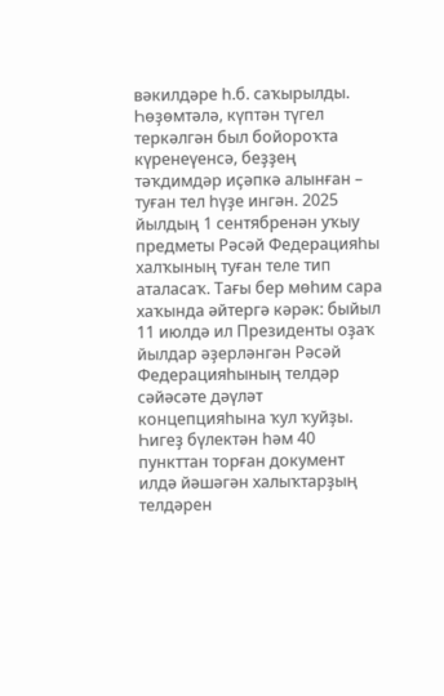вәкилдәре һ.б. саҡырылды. Һөҙөмтәлә, күптән түгел теркәлгән был бойороҡта күренеүенсә, беҙҙең тәҡдимдәр иҫәпкә алынған – туған тел һүҙе ингән. 2025 йылдың 1 сентябренән уҡыу предметы Рәсәй Федерацияһы халҡының туған теле тип аталасаҡ. Тағы бер мөһим сара хаҡында әйтергә кәрәк: быйыл 11 июлдә ил Президенты оҙаҡ йылдар әҙерләнгән Рәсәй Федерацияһының телдәр сәйәсәте дәүләт концепцияһына ҡул ҡуйҙы. Һигеҙ бүлектән һәм 40 пункттан торған документ илдә йәшәгән халыҡтарҙың телдәрен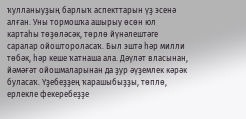ҡулланыуҙың барлыҡ аспекттарын үҙ эсенә алған. Уны тормошҡа ашырыу өсөн юл картаһы төҙөләсәк, төрлө йүнәлештәге саралар ойоштороласаҡ. Был эштә һәр милли төбәк, һәр кеше ҡатнаша ала. Дәүләт власынан, йәмәғәт ойошмаларынан да ҙур әүҙемлек кәрәк буласаҡ. Үҙебеҙҙең ҡарашыбыҙҙы, төплө, ерлекле фекеребеҙҙе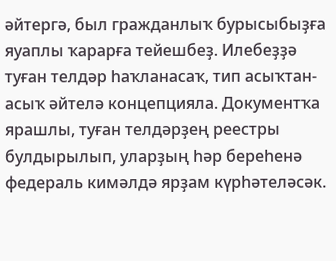әйтергә, был гражданлыҡ бурысыбыҙға яуаплы ҡарарға тейешбеҙ. Илебеҙҙә туған телдәр һаҡланасаҡ, тип асыҡтан-асыҡ әйтелә концепцияла. Документҡа ярашлы, туған телдәрҙең реестры булдырылып, уларҙың һәр береһенә федераль кимәлдә ярҙам күрһәтеләсәк.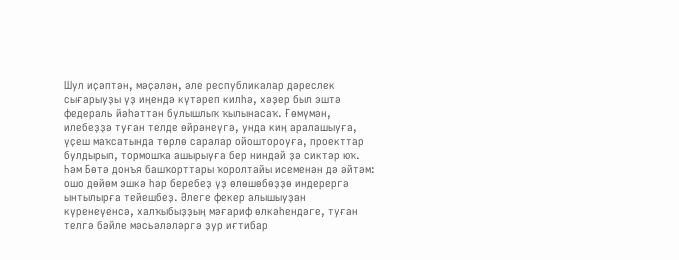Шул иҫәптән, мәҫәлән, әле республикалар дәреслек сығарыуҙы үҙ иңендә күтәреп килһә, хәҙер был эштә федераль йәһәттән булышлыҡ ҡылынасаҡ. Ғөмүмән, илебеҙҙә туған телде өйрәнеүгә, унда киң аралашыуға, үҫеш маҡсатында төрлө саралар ойоштороуға, проекттар булдырып, тормошҡа ашырыуға бер ниндәй ҙә сиктәр юҡ. Һәм Бөтә донъя башҡорттары ҡоролтайы исеменән дә әйтәм: ошо дөйөм эшкә һәр беребеҙ үҙ өлөшөбөҙҙө индерергә ынтылырға тейешбеҙ. Әлеге фекер алышыуҙан күренеүенсә, халҡыбыҙҙың мәғариф өлкәһендәге, туған телгә бәйле мәсьәләләргә ҙур иғтибар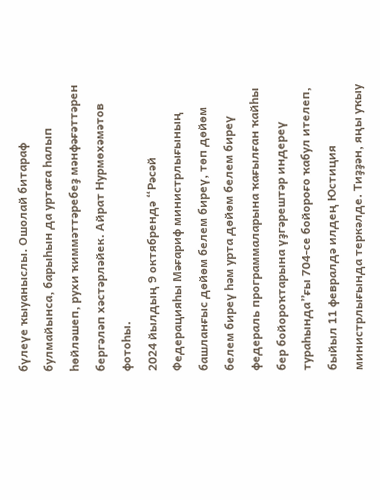бүлеүе ҡыуаныслы. Ошолай битараф булмайынса, барыһын да уртаға һалып һөйләшеп, рухи ҡиммәттәребеҙ мәнфәғәттәрен бергәләп хәстәрләйек. Айрат Нурмөхәмәтов фотоһы.
2024 йылдың 9 октябрендә “Рәсәй Федерацияһы Мәғариф министрлығының башланғыс дөйөм белем биреү, төп дөйөм белем биреү һәм урта дөйөм белем биреү федераль программаларына ҡағылған ҡайһы бер бойороҡтарына үҙгәрештәр индереү тураһында”ғы 704-се бойороғо ҡабул ителеп, быйыл 11 февралдә илдең Юстиция министрлығында теркәлде. Тиҙҙән, яңы уҡыу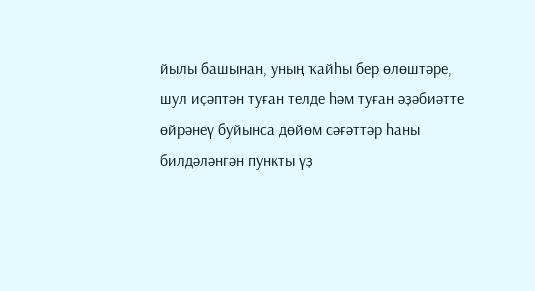йылы башынан, уның ҡайһы бер өлөштәре, шул иҫәптән туған телде һәм туған әҙәбиәтте өйрәнеү буйынса дөйөм сәғәттәр һаны билдәләнгән пункты үҙ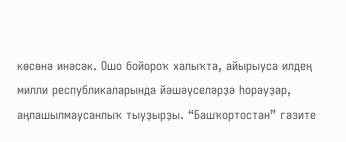көсөнә инәсәк. Ошо бойороҡ халыҡта, айырыуса илдең милли республикаларында йәшәүселәрҙә һорауҙар, аңлашылмаусанлыҡ тыуҙырҙы. “Башҡортостан” гәзите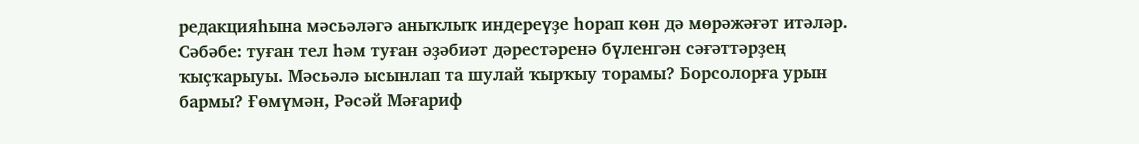редакцияһына мәсьәләгә аныҡлыҡ индереүҙе һорап көн дә мөрәжәғәт итәләр. Сәбәбе: туған тел һәм туған әҙәбиәт дәрестәренә бүленгән сәғәттәрҙең ҡыҫҡарыуы. Мәсьәлә ысынлап та шулай ҡырҡыу торамы? Борсолорға урын бармы? Ғөмүмән, Рәсәй Мәғариф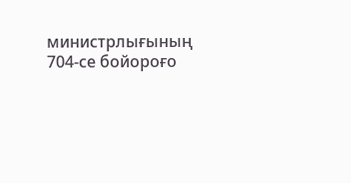министрлығының 704-се бойороғо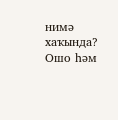нимә хаҡында? Ошо һәм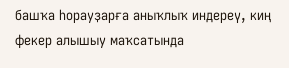башҡа һорауҙарға аныҡлыҡ индереү, киң фекер алышыу маҡсатында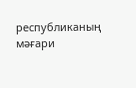республиканың мәғари